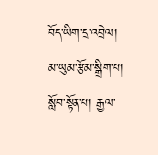བོད་ཡིག་དྲ་འབྲེལ།
མ་ཡུམ་རྩོམ་སྒྲིག་པ།
སློབ་སྟོན་པ། རྒྱལ་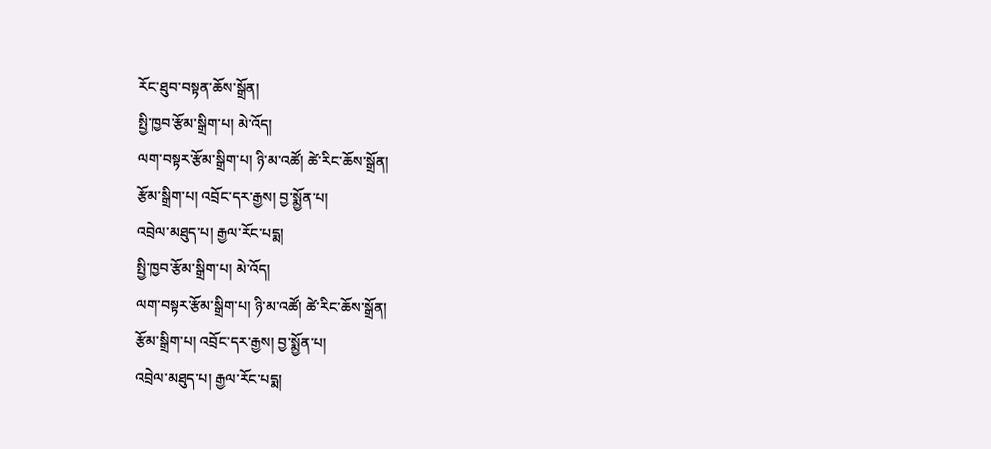རོང་ཐུབ་བསྟན་ཆོས་སྒྲོན།
སྤྱི་ཁྱབ་རྩོམ་སྒྲིག་པ། མེ་འོད།
ལག་བསྟར་རྩོམ་སྒྲིག་པ། ཉི་མ་འཚོ། ཚེ་རིང་ཆོས་སྒྲོན།
རྩོམ་སྒྲིག་པ། འབྲོང་དར་རྒྱས། བྱ་སྨྱོན་པ།
འབྲེལ་མཐུད་པ། རྒྱལ་རོང་པདྨ།
སྤྱི་ཁྱབ་རྩོམ་སྒྲིག་པ། མེ་འོད།
ལག་བསྟར་རྩོམ་སྒྲིག་པ། ཉི་མ་འཚོ། ཚེ་རིང་ཆོས་སྒྲོན།
རྩོམ་སྒྲིག་པ། འབྲོང་དར་རྒྱས། བྱ་སྨྱོན་པ།
འབྲེལ་མཐུད་པ། རྒྱལ་རོང་པདྨ།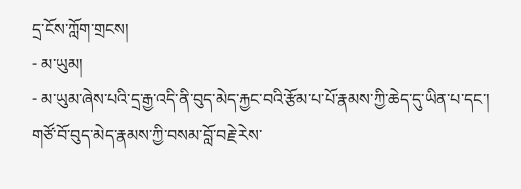དྲ་ངོས་ཀློག་གྲངས།
- མ་ཡུམ།
- མ་ཡུམ་ཞེས་པའི་དྲ་རྒྱ་འདི་ནི་བུད་མེད་རྐྱང་བའི་རྩོམ་པ་པོ་རྣམས་ཀྱི་ཆེད་དུ་ཡིན་པ་དང་། གཙོ་བོ་བུད་མེད་རྣམས་ཀྱི་བསམ་བློ་བརྗེ་རེས་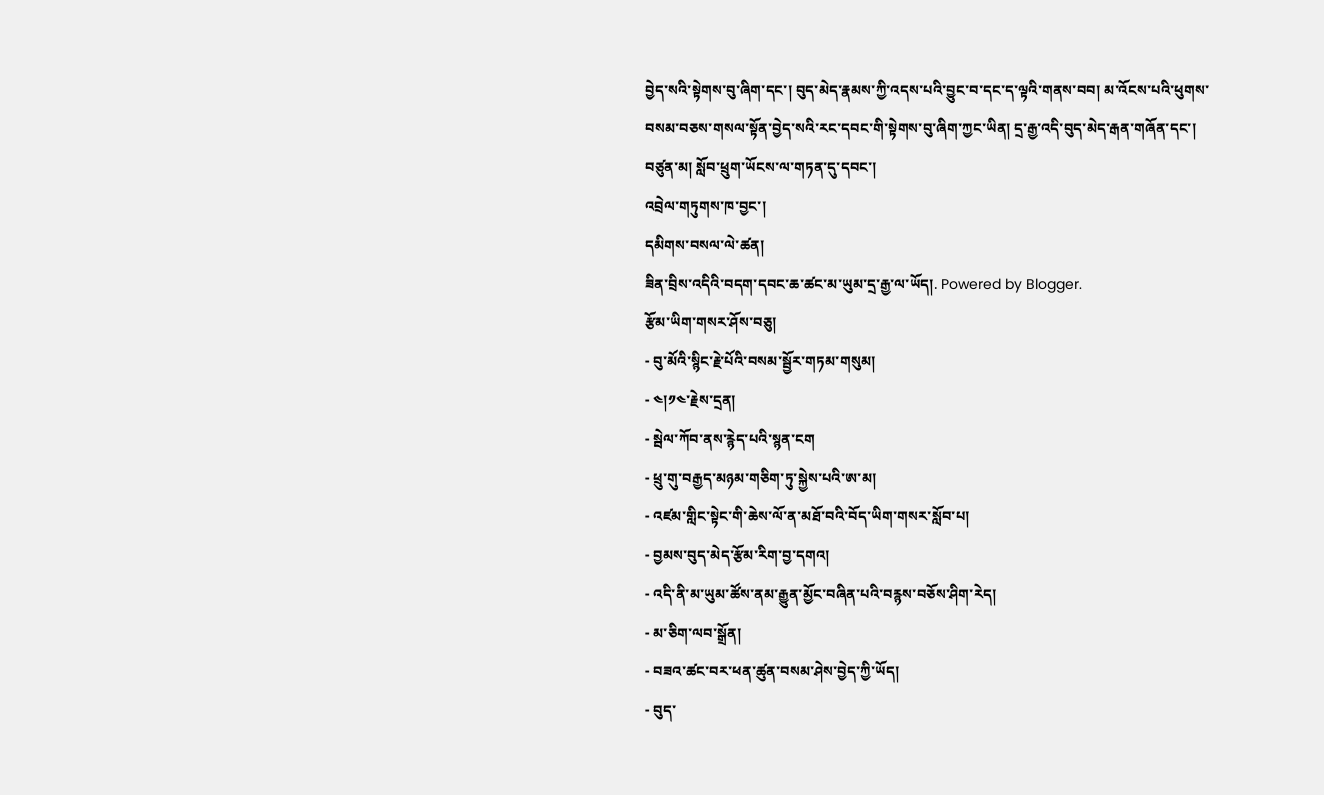བྱེད་སའི་སྟེགས་བུ་ཞིག་དང་། བུད་མེད་རྣམས་ཀྱི་འདས་པའི་བྱུང་བ་དང་ད་ལྟའི་གནས་བབ། མ་འོངས་པའི་ཕུགས་བསམ་བཅས་གསལ་སྟོན་བྱེད་སའི་རང་དབང་གི་སྟེགས་བུ་ཞིག་ཀྱང་ཡིན། དྲ་རྒྱ་འདི་བུད་མེད་རྒན་གཞོན་དང་། བཙུན་མ། སློབ་ཕྲུག་ཡོངས་ལ་གཏན་དུ་དབང་།
འབྲེལ་གཏུགས་ཁ་བྱང་།
དམིགས་བསལ་ལེ་ཚན།
ཟིན་བྲིས་འདིའི་བདག་དབང་ཆ་ཚང་མ་ཡུམ་དྲ་རྒྱ་ལ་ཡོད།. Powered by Blogger.
རྩོམ་ཡིག་གསར་ཤོས་བཅུ།
- བུ་མོའི་སྙིང་རྗེ་པོའི་བསམ་སྦྱོར་གཏམ་གསུམ།
- ༤།༡༤་རྗེས་དྲན།
- སྦེལ་ཀོབ་ནས་རྙེད་པའི་སྙན་ངག
- ཕྲུ་གུ་བརྒྱད་མཉམ་གཅིག་ཏུ་སྐྱེས་པའི་ཨ་མ།
- འཛམ་གླིང་སྟེང་གི་ཆེས་ལོ་ན་མཐོ་བའི་བོད་ཡིག་གསར་སློབ་པ།
- བྱམས་བུད་མེད་རྩོམ་རིག་བྱ་དགའ།
- འདི་ནི་མ་ཡུམ་ཚོས་ནམ་རྒྱུན་མྱོང་བཞིན་པའི་བརྙས་བཅོས་ཤིག་རེད།
- མ་ཅིག་ལབ་སྒྲོན།
- བཟའ་ཚང་བར་ཕན་ཚུན་བསམ་ཤེས་བྱེད་ཀྱི་ཡོད།
- བུད་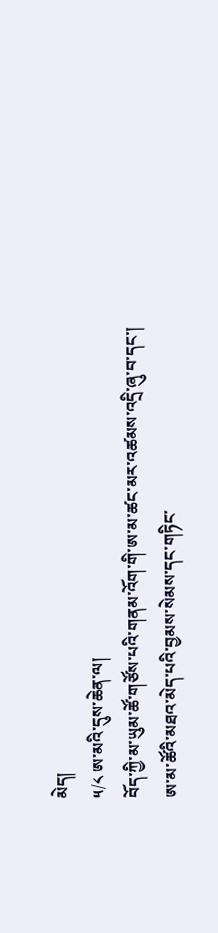མེད།
༥/༨ ཨ་མའི་དུས་ཆེན་ལ།
བོད་ཀྱི་མ་ཡུམ་ཚོ་གཙོས་པའི་གནམ་འོག་གི་ཨ་མ་ཚང་མར་འཚམས་འདྲི་ཞུ་བ་དང་། ཨ་མ་ཚོའི་མཐའ་མེད་པའི་བྱམས་སེམས་དང་གཏིང་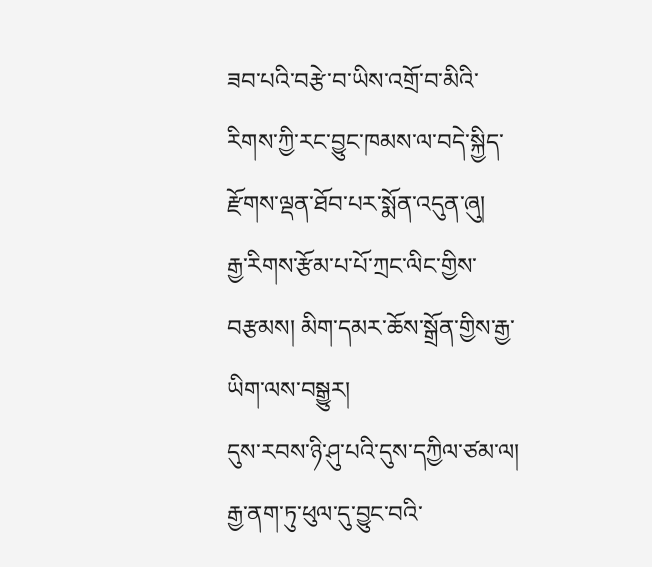ཟབ་པའི་བརྩེ་བ་ཡིས་འགྲོ་བ་མིའི་རིགས་ཀྱི་རང་བྱུང་ཁམས་ལ་བདེ་སྐྱིད་རྫོགས་ལྡན་ཐོབ་པར་སྨོན་འདུན་ཞུ།
རྒྱ་རིགས་རྩོམ་པ་པོ་ཀྲང་ལིང་གྱིས་བརྩམས། མིག་དམར་ཆོས་སྒྲོན་གྱིས་རྒྱ་ཡིག་ལས་བསྒྱུར།
དུས་རབས་ཉི་ཤུ་པའི་དུས་དཀྱིལ་ཙམ་ལ། རྒྱ་ནག་ཏུ་ཕུལ་དུ་བྱུང་བའི་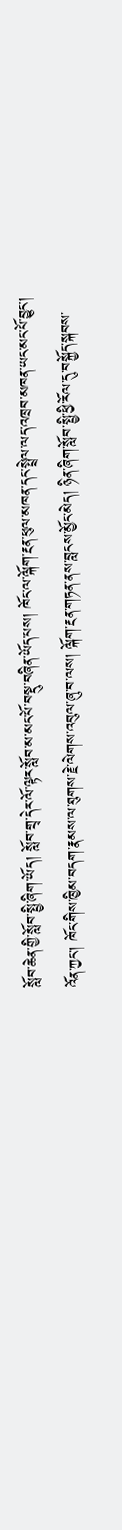སློབ་ཆེན་གྱི་སློབ་སྤྱི་ཞིག་ཡོད། སློབ་གྲྭ་དེར་ལོ་ལྟར་སློབ་མ་མང་པོ་བསྡུ་བཞིན་ཡོད་པས། ཁོང་ལ་ལྐོག་རྔན་ཕུལ་མཁན་དང་སྤྲེལ་ལད་འཁྲབ་མཁན་ཡང་མང་པོ་བྱུང་། འོན་ཀྱང་། ཁོང་གིས་ཁྱིམ་བདག་རྣམས་ལ་ཐུགས་རྗེ་ལེགས་འབུལ་ཞུ་བ་ལས། ལྐོག་རྔན་གཏན་ནས་བླངས་མྱོང་མེད། ཉིན་ཞིག་སློབ་སྤྱི་ཕྱི་རོལ་དུ་བསྐྱོད་སྐབས་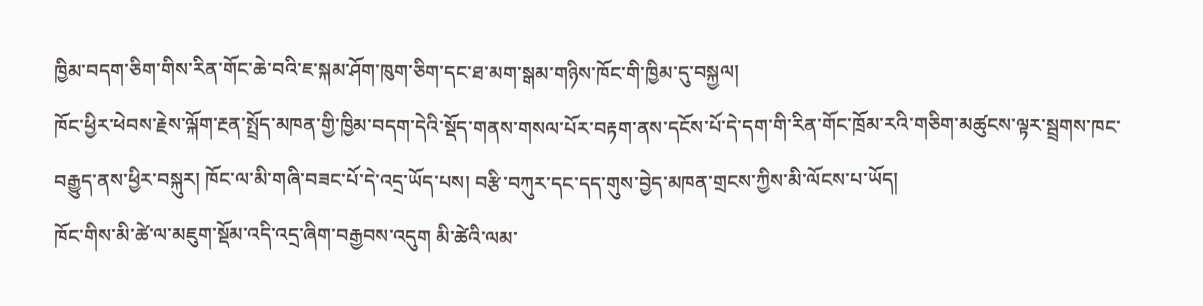ཁྱིམ་བདག་ཅིག་གིས་རིན་གོང་ཆེ་བའི་ཇ་སྐམ་ཤོག་ཁུག་ཅིག་དང་ཐ་མག་སྒམ་གཉིས་ཁོང་གི་ཁྱིམ་དུ་བསྐྱལ།
ཁོང་ཕྱིར་ཕེབས་རྗེས་ལྐོག་རྔན་སྤྲོད་མཁན་གྱི་ཁྱིམ་བདག་དེའི་སྡོད་གནས་གསལ་པོར་བརྟག་ནས་དངོས་པོ་དེ་དག་གི་རིན་གོང་ཁྲོམ་རའི་གཅིག་མཚུངས་ལྟར་སྦྲགས་ཁང་བརྒྱུད་ནས་ཕྱིར་བསྐུར། ཁོང་ལ་མི་གཞི་བཟང་པོ་དེ་འདྲ་ཡོད་པས། བརྩི་བཀུར་དང་དད་གུས་བྱེད་མཁན་གྲངས་ཀྱིས་མི་ལོངས་པ་ཡོད།
ཁོང་གིས་མི་ཚེ་ལ་མཇུག་སྡོམ་འདི་འདྲ་ཞིག་བརྒྱབས་འདུག མི་ཚེའི་ལམ་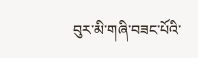བུར་མི་གཞི་བཟང་པོའི་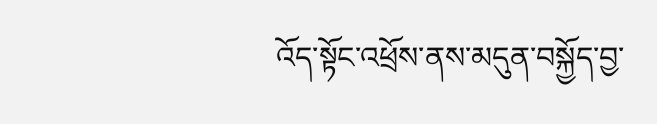འོད་སྟོང་འཕྲོས་ནས་མདུན་བསྐྱོད་བྱ་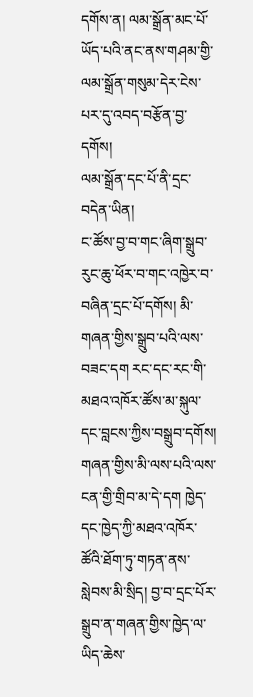དགོས་ན། ལམ་སྒྲོན་མང་པོ་ཡོད་པའི་ནང་ནས་གཤམ་གྱི་ལམ་སྒྲོན་གསུམ་དེར་ངེས་པར་དུ་འབད་བརྩོན་བྱ་དགོས།
ལམ་སྒྲོན་དང་པོ་ནི་དྲང་བདེན་ཡིན།
ང་ཚོས་བྱ་བ་གང་ཞིག་སྒྲུབ་རུང་ཆུ་ཕོར་བ་གང་འཁྱེར་བ་བཞིན་དྲང་པོ་དགོས། མི་གཞན་གྱིས་སྒྲུབ་པའི་ལས་བཟང་དག རང་དང་རང་གི་མཐའ་འཁོར་ཚོས་མ་སྐུལ་དང་བླངས་ཀྱིས་བསྒྲུབ་དགོས། གཞན་གྱིས་མི་ལས་པའི་ལས་ངན་གྱི་གྲིབ་མ་དེ་དག ཁྱེད་དང་ཁྱེད་ཀྱི་མཐའ་འཁོར་ཚོའི་ཐོག་ཏུ་གཏན་ནས་སླེབས་མི་སྲིད། བྱ་བ་དྲང་པོར་སྒྲུབ་ན་གཞན་གྱིས་ཁྱེད་ལ་ཡིད་ཆེས་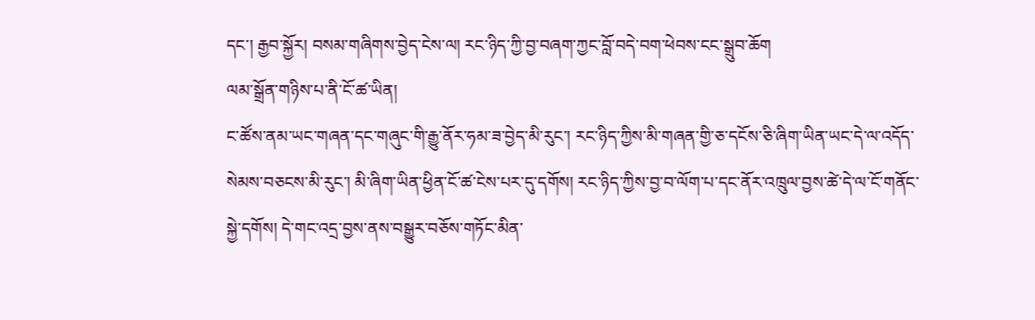དང་། རྒྱབ་སྐྱོར། བསམ་གཞིགས་བྱེད་ངེས་ལ། རང་ཉིད་ཀྱི་བྱ་བཞག་ཀྱང་བློ་བདེ་བག་ཕེབས་ངང་སྒྲུབ་ཆོག
ལམ་སྒྲོན་གཉིས་པ་ནི་ངོ་ཚ་ཡིན།
ང་ཚོས་ནམ་ཡང་གཞན་དང་གཞུང་གི་རྒྱུ་ནོར་ཧམ་ཟ་བྱེད་མི་རུང་། རང་ཉིད་ཀྱིས་མི་གཞན་གྱི་ཅ་དངོས་ཅི་ཞིག་ཡིན་ཡང་དེ་ལ་འདོད་སེམས་བཅངས་མི་རུང་། མི་ཞིག་ཡིན་ཕྱིན་ངོ་ཚ་ངེས་པར་དུ་དགོས། རང་ཉིད་ཀྱིས་བྱ་བ་ལོག་པ་དང་ནོར་འཁྲུལ་བྱས་ཚེ་དེ་ལ་ངོ་གནོང་སྐྱེ་དགོས། དེ་གང་འདྲ་བྱས་ནས་བསྒྱུར་བཅོས་གཏོང་མིན་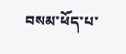བསམ་ཕོད་པ་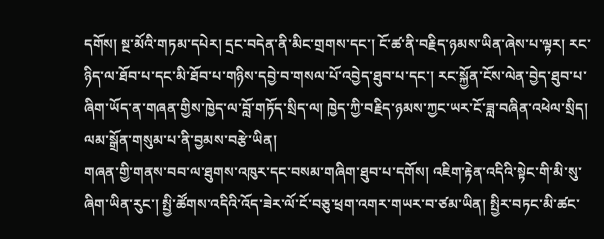དགོས། སྔ་མོའི་གཏམ་དཔེར། དྲང་བདེན་ནི་མིང་གྲགས་དང་། ངོ་ཚ་ནི་བརྗིད་ཉམས་ཡིན་ཞེས་པ་ལྟར། རང་ཉིད་ལ་ཐོབ་པ་དང་མི་ཐོབ་པ་གཉིས་དབྱེ་བ་གསལ་པོ་འབྱེད་ཐུབ་པ་དང་། རང་སྐྱོན་ངོས་ལེན་བྱེད་ཐུབ་པ་ཞིག་ཡོད་ན་གཞན་གྱིས་ཁྱེད་ལ་བློ་གཏོད་སྲིད་ལ། ཁྱེད་ཀྱི་བརྗིད་ཉམས་ཀྱང་ཡར་ངོ་ཟླ་བཞིན་འཕེལ་སྲིད།
ལམ་སྒྲོན་གསུམ་པ་ནི་བྱམས་བརྩེ་ཡིན།
གཞན་གྱི་གནས་བབ་ལ་ཐུགས་འཁུར་དང་བསམ་གཞིག་ཐུབ་པ་དགོས། འཇིག་རྟེན་འདིའི་སྟེང་གི་མི་སུ་ཞིག་ཡིན་རུང་། སྤྱི་ཚོགས་འདིའི་འོད་ཟེར་ལོ་ངོ་བཅུ་ཕྲག་འགར་གཡར་བ་ཙམ་ཡིན། སྤྱིར་བཏང་མི་ཚང་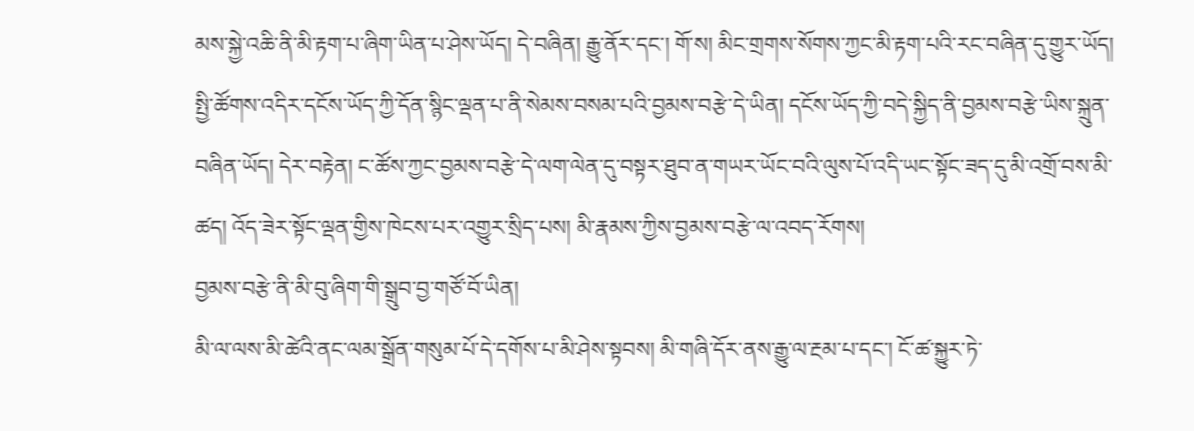མས་སྐྱེ་འཆི་ནི་མི་རྟག་པ་ཞིག་ཡིན་པ་ཤེས་ཡོད། དེ་བཞིན། རྒྱུ་ནོར་དང་། གོ་ས། མིང་གྲགས་སོགས་ཀྱང་མི་རྟག་པའི་རང་བཞིན་དུ་གྱུར་ཡོད། སྤྱི་ཚོགས་འདིར་དངོས་ཡོད་ཀྱི་དོན་སྙིང་ལྡན་པ་ནི་སེམས་བསམ་པའི་བྱམས་བརྩེ་དེ་ཡིན། དངོས་ཡོད་ཀྱི་བདེ་སྐྱིད་ནི་བྱམས་བརྩེ་ཡིས་སྐྲུན་བཞིན་ཡོད། དེར་བརྟེན། ང་ཚོས་ཀྱང་བྱམས་བརྩེ་དེ་ལག་ལེན་དུ་བསྟར་ཐུབ་ན་གཡར་ཡོང་བའི་ལུས་པོ་འདི་ཡང་སྟོང་ཟད་དུ་མི་འགྲོ་བས་མི་ཚད། འོད་ཟེར་སྟོང་ལྡན་གྱིས་ཁེངས་པར་འགྱུར་སྲིད་པས། མི་རྣམས་ཀྱིས་བྱམས་བརྩེ་ལ་འབད་རོགས།
བྱམས་བརྩེ་ནི་མི་བུ་ཞིག་གི་སྒྲུབ་བྱ་གཙོ་བོ་ཡིན།
མི་ལ་ལས་མི་ཚེའི་ནང་ལམ་སྒྲོན་གསུམ་པོ་དེ་དགོས་པ་མི་ཤེས་སྟབས། མི་གཞི་དོར་ནས་རྒྱུ་ལ་རྔམ་པ་དང་། ངོ་ཚ་སྐྱུར་ཏེ་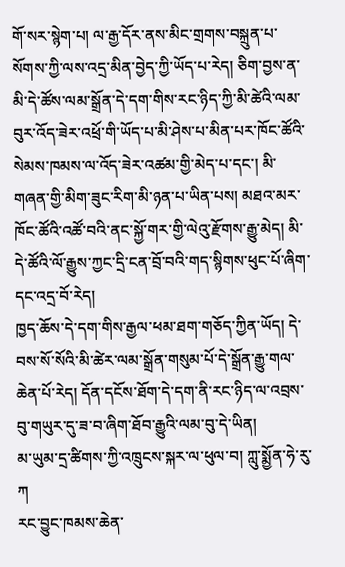གོ་སར་སྙེག་པ། ལ་རྒྱ་དོར་ནས་མིང་གྲགས་བསྐྲུན་པ་སོགས་ཀྱི་ལས་འདྲ་མིན་བྱེད་ཀྱི་ཡོད་པ་རེད། ཅིག་བྱས་ན་མི་དེ་ཚོས་ལམ་སྒྲོན་དེ་དག་གིས་རང་ཉིད་ཀྱི་མི་ཚེའི་ལམ་བུར་འོད་ཟེར་འཕྲོ་གི་ཡོད་པ་མི་ཤེས་པ་མིན་པར་ཁོང་ཚོའི་སེམས་ཁམས་ལ་འོད་ཟེར་འཚམ་གྱི་མེད་པ་དང་། མི་གཞན་གྱི་མིག་ཟུང་རིག་མི་ཉན་པ་ཡིན་པས། མཐའ་མར་ཁོང་ཚོའི་འཚོ་བའི་ནང་སྐྱོ་གར་གྱི་ལེའུ་རྫོགས་རྒྱུ་མེད། མི་དེ་ཚོའི་ལོ་རྒྱུས་ཀྱང་དྲི་ངན་བྲོ་བའི་གད་སྙིགས་ཕུང་པོ་ཞིག་དང་འདྲ་བོ་རེད།
ཁྱད་ཆོས་དེ་དག་གིས་རྒྱལ་ཕམ་ཐག་གཅོད་ཀྱིན་ཡོད། དེ་བས་སོ་སོའི་མི་ཚེར་ལམ་སྒྲོན་གསུམ་པོ་དེ་སྒྲོན་རྒྱུ་གལ་ཆེན་པོ་རེད། དོན་དངོས་ཐོག་དེ་དག་ནི་རང་ཉིད་ལ་འབྲས་བུ་གཡུར་དུ་ཟ་བ་ཞིག་ཐོབ་རྒྱུའི་ལམ་བུ་དེ་ཡིན།
མ་ཡུམ་དྲ་ཚིགས་ཀྱི་འཁྲུངས་སྐར་ལ་ཕུལ་བ། ཀླུ་སྨྱོན་ཧེ་རུ་ཀ
རང་བྱུང་ཁམས་ཆེན་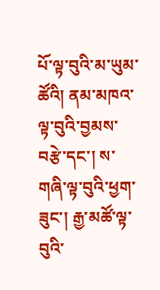པོ་ལྟ་བུའི་མ་ཡུམ་ཚོའི། ནམ་མཁའ་ལྟ་བུའི་བྱམས་བརྩེ་དང་། ས་གཞི་ལྟ་བུའི་ཕྱག་ཟུང་། རྒྱ་མཚོ་ལྟ་བུའི་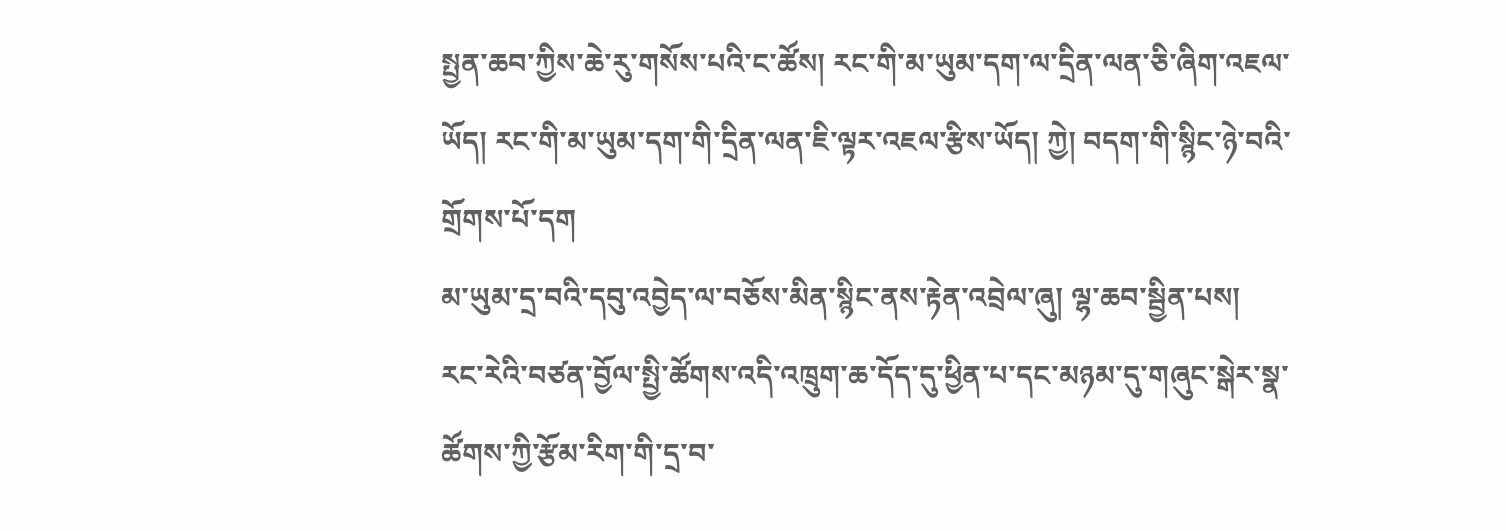སྤྱན་ཆབ་ཀྱིས་ཆེ་རུ་གསོས་པའི་ང་ཚོས། རང་གི་མ་ཡུམ་དག་ལ་དྲིན་ལན་ཅི་ཞིག་འཇལ་ཡོད། རང་གི་མ་ཡུམ་དག་གི་དྲིན་ལན་ཇི་ལྟར་འཇལ་རྩིས་ཡོད། ཀྱེ། བདག་གི་སྙིང་ཉེ་བའི་གྲོགས་པོ་དག
མ་ཡུམ་དྲ་བའི་དབུ་འབྱེད་ལ་བཅོས་མིན་སྙིང་ནས་རྟེན་འབྲེལ་ཞུ། ལྷ་ཆབ་སྦྱིན་པས།
རང་རེའི་བཙན་བྱོལ་སྤྱི་ཚོགས་འདི་འཁྲུག་ཆ་དོད་དུ་ཕྱིན་པ་དང་མཉམ་དུ་གཞུང་སྒེར་སྣ་ཚོགས་ཀྱི་རྩོམ་རིག་གི་དྲ་བ་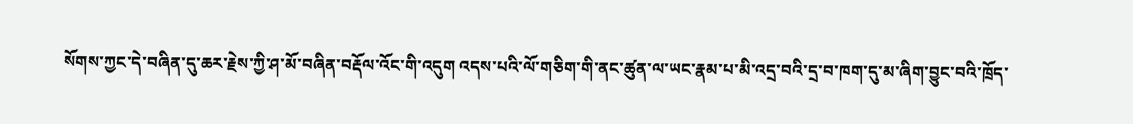སོགས་ཀྱང་དེ་བཞིན་དུ་ཆར་རྗེས་ཀྱི་ཤ་མོ་བཞིན་བརྡོལ་འོང་གི་འདུག འདས་པའི་ལོ་གཅིག་གི་ནང་ཚུན་ལ་ཡང་རྣམ་པ་མི་འདྲ་བའི་དྲ་བ་ཁག་དུ་མ་ཞིག་བྱུང་བའི་ཁྲོད་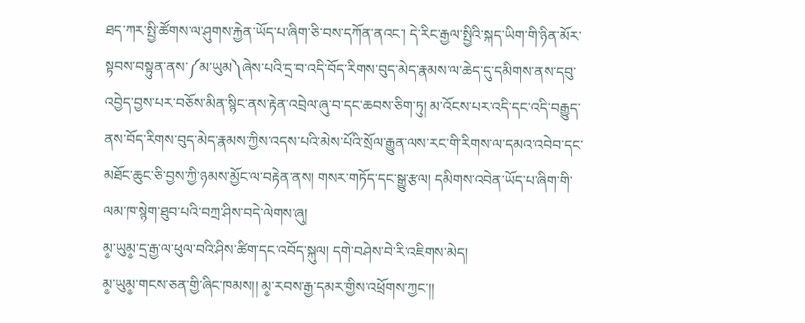ཐད་ཀར་སྤྱི་ཚོགས་ལ་ཤུགས་རྐྱེན་ཡོད་པ་ཞིག་ཅི་བས་དཀོན་ནའང་། དེ་རིང་རྒྱལ་སྤྱིའི་སྐད་ཡིག་གི་ཉིན་མོར་སྟབས་བསྟུན་ནས་༼མ་ཡུམ༽ཞེས་པའི་དྲ་བ་འདི་བོད་རིགས་བུད་མེད་རྣམས་ལ་ཆེད་དུ་དམིགས་ནས་དབུ་འབྱེད་བྱས་པར་བཅོས་མིན་སྙིང་ནས་རྟེན་འབྲེལ་ཞུ་བ་དང་ཆབས་ཅིག་ཏུ། མ་འོངས་པར་འདི་དང་འདི་བརྒྱུད་ནས་བོད་རིགས་བུད་མེད་རྣམས་ཀྱིས་འདས་པའི་མེས་པོའི་སྲོལ་རྒྱུན་ལས་རང་གི་རིགས་ལ་དམའ་འབེབ་དང་མཐོང་ཆུང་ཅི་བྱས་ཀྱི་ཉམས་མྱོང་ལ་བརྟེན་ནས། གསར་གཏོད་དང་སྒྱུ་རྩལ། དམིགས་འབེན་ཡོད་པ་ཞིག་གི་ལམ་ཁ་སྙེག་ཐུབ་པའི་བཀྲ་ཤིས་བདེ་ལེགས་ཞུ།
མ༵་ཡུམ༵་དྲ་རྒྱ་ལ་ཕུལ་བའི་ཤིས་ཚིག་དང་འབོད་སྐུལ། དགེ་བཤེས་བེ་རི་འཇིགས་མེད།
མ༵་ཡུམ༵་གངས་ཅན་གྱི་ཞིང་ཁམས།། མ༵་རབས་རྒྱ་དམར་གྱིས་འཕྲོགས་ཀྱང་།།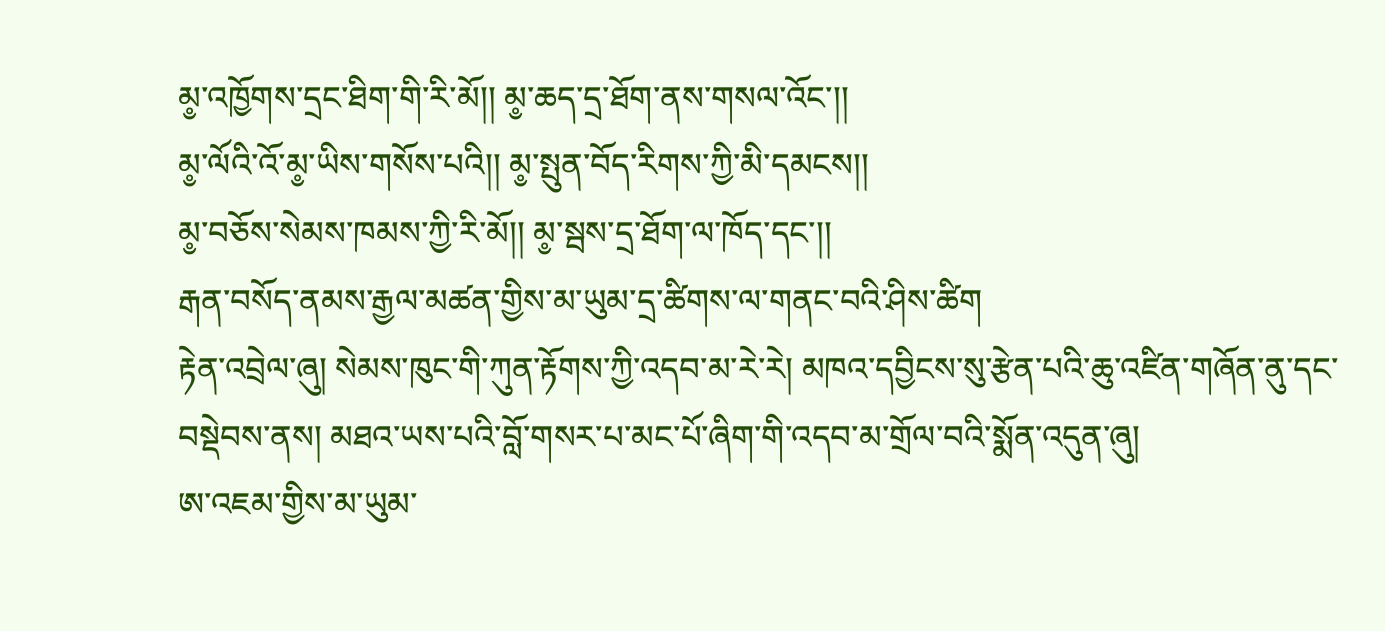མ༵་འཁྱོགས་དྲང་ཐིག་གི་རི་མོ།། མ༵་ཆད་དྲ་ཐོག་ནས་གསལ་འོང་།།
མ༵་ལོའི་འོ་མ༵་ཡིས་གསོས་པའི།། མ༵་སྤུན་བོད་རིགས་ཀྱི་མི་དམངས།།
མ༵་བཅོས་སེམས་ཁམས་ཀྱི་རི་མོ།། མ༵་སྦས་དྲ་ཐོག་ལ་ཁོད་དང་།།
རྒན་བསོད་ནམས་རྒྱལ་མཚན་གྱིས་མ་ཡུམ་དྲ་ཚིགས་ལ་གནང་བའི་ཤིས་ཚིག
རྟེན་འབྲེལ་ཞུ། སེམས་ཁུང་གི་ཀུན་རྟོགས་ཀྱི་འདབ་མ་རེ་རེ། མཁའ་དབྱིངས་སུ་རྩེན་པའི་ཆུ་འཛིན་གཞོན་ནུ་དང་བསྡེབས་ནས། མཐའ་ཡས་པའི་བློ་གསར་པ་མང་པོ་ཞིག་གི་འདབ་མ་གྲོལ་བའི་སྨོན་འདུན་ཞུ།
ཨ་འཇམ་གྱིས་མ་ཡུམ་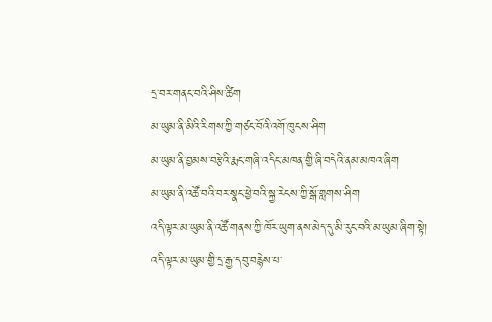དྲ་བར་གནང་བའི་ཤིས་ཚིག
མ་ཡུམ་ནི་མིའི་རིགས་ཀྱི་གཙང་བོའི་འགོ་ཁུངས་ཤིག
མ་ཡུམ་ནི་བྱམས་བརྩེའི་རྨང་གཞི་འདིང་མཁན་གྱི་ཞི་བདེའི་ནམ་མཁའ་ཞིག
མ་ཡུམ་ནི་འཚོ་བའི་བར་སྣང་ཕྱེ་བའི་སྐྱ་རེངས་ཀྱི་སྒོ་གླགས་ཤིག
འདི་ལྟར་མ་ཡུམ་ནི་འཚོ་གནས་ཀྱི་ཁོར་ཡུག་ནས་མེད་དུ་མི་རུང་བའི་མ་ཡུམ་ཞིག་སྟེ།
འདི་ལྟར་མ་ཡུམ་གྱི་དྲ་རྒྱ་དབུ་བརྙེས་པ་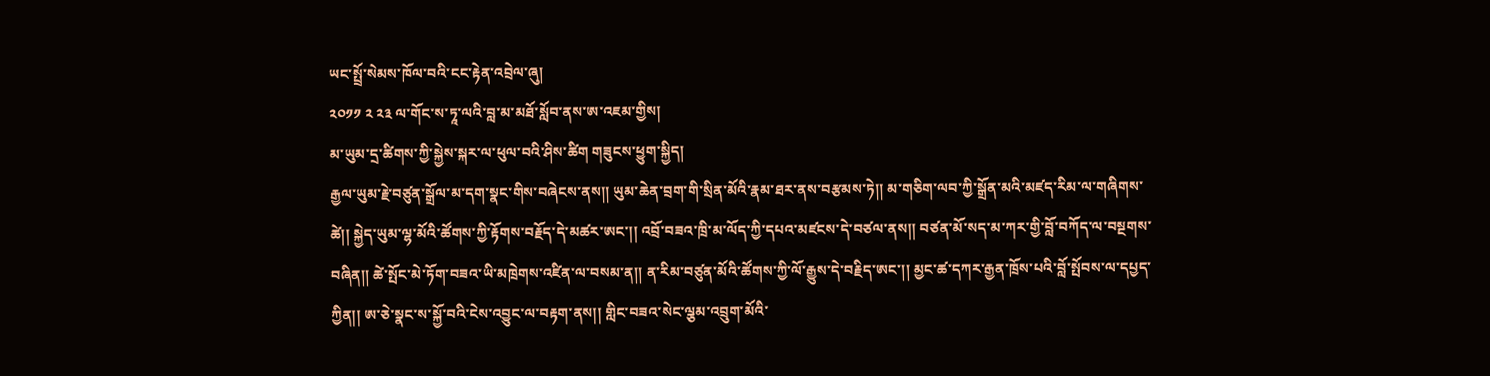ཡང་སྤྲོ་སེམས་ཁོལ་བའི་ངང་རྟེན་འབྲེལ་ཞུ།
༢༠༡༡ ༢ ༢༣ ལ་གོང་ས་ཏཱ་ལའི་བླ་མ་མཐོ་སློབ་ནས་ཨ་འཇམ་གྱིས།
མ་ཡུམ་དྲ་ཚིགས་ཀྱི་སྐྱེས་སྐར་ལ་ཕུལ་བའི་ཤིས་ཚིག གཟུངས་ཕྱུག་སྐྱིད།
རྒྱལ་ཡུམ་རྗེ་བཙུན་སྒྲོལ་མ་དག་སྣང་གིས་བཞེངས་ནས།། ཡུམ་ཆེན་བྲག་གི་སྲིན་མོའི་རྣམ་ཐར་ནས་བརྩམས་ཏེ།། མ་གཅིག་ལབ་ཀྱི་སྒྲོན་མའི་མཛད་རིམ་ལ་གཞིགས་ཚེ།། སྐྱེད་ཡུམ་ལྷ་མོའི་ཚོགས་ཀྱི་རྟོགས་བརྗོད་དེ་མཚར་ཨང་།། འབྲོ་བཟའ་ཁྲི་མ་ལོད་ཀྱི་དཔའ་མཛངས་དེ་བཙལ་ནས།། བཙན་མོ་སད་མ་ཀར་གྱི་བློ་བཀོད་ལ་བསྔགས་བཞིན།། ཚེ་སྤོང་མེ་ཏོག་བཟའ་ཡི་མཁྲེགས་འཛིན་ལ་བསམ་ན།། ན་རིམ་བཙུན་མོའི་ཚོགས་ཀྱི་ལོ་རྒྱུས་དེ་བརྗིད་ཨང་།། མྱང་ཚ་དཀར་རྒྱན་ཁྲོས་པའི་བློ་སྤོབས་ལ་དཔྱད་ཀྱིན།། ཨ་ཅེ་སྣང་ས་སྐྱོ་བའི་ངེས་འབྱུང་ལ་བརྟག་ནས།། གླིང་བཟའ་སེང་ལྕམ་འབྲུག་མོའི་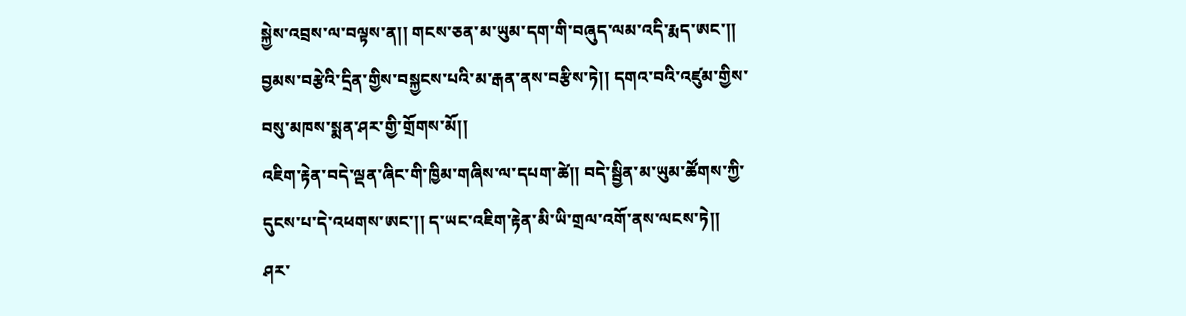སྐྱེས་འབྲས་ལ་བལྟས་ན།། གངས་ཅན་མ་ཡུམ་དག་གི་བཞུད་ལམ་འདི་རྨད་ཨང་།། བྱམས་བརྩེའི་དྲིན་གྱིས་བསྐྱངས་པའི་མ་རྒན་ནས་བརྩིས་ཏེ།། དགའ་བའི་འཛུམ་གྱིས་བསུ་མཁས་སྨན་ཤར་གྱི་གྲོགས་མོ།།
འཇིག་རྟེན་བདེ་ལྡན་ཞིང་གི་ཁྱིམ་གཞིས་ལ་དཔག་ཚེ།། བདེ་སྦྱིན་མ་ཡུམ་ཚོགས་ཀྱི་དུངས་པ་དེ་འཕགས་ཨང་།། ད་ཡང་འཇིག་རྟེན་མི་ཡི་གྲལ་འགོ་ནས་ལངས་ཏེ།།
ཤར་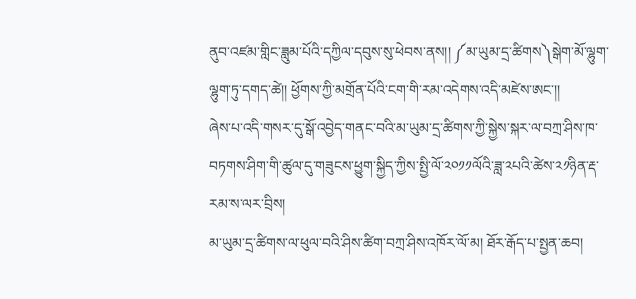ནུབ་འཛམ་གླིང་ཟླུམ་པོའི་དཀྱིལ་དབུས་སུ་ཕེབས་ནས།། ༼མ་ཡུམ་དྲ་ཚིགས༽སྒེག་མོ་ལྷུག་ལྷུག་ཏུ་དགད་ཚེ།། ཕྱོགས་ཀྱི་མགྲོན་པོའི་ངག་གི་རམ་འདེགས་འདི་མཛེས་ཨང་།།
ཞེས་པ་འདི་གསར་དུ་སྒོ་འབྱེད་གནང་བའི་མ་ཡུམ་དྲ་ཚིགས་ཀྱི་སྐྱེས་སྐར་ལ་བཀྲ་ཤིས་ཁ་བཏགས་ཤིག་གི་ཚུལ་དུ་གཟུངས་ཕྱུག་སྐྱིད་ཀྱིས་སྤྱི་ལོ་༢༠༡༡ལོའི་ཟླ་༢པའི་ཚེས་༢༡ཉིན་རྡ་རམ་ས་ལར་བྲིས།
མ་ཡུམ་དྲ་ཚིགས་ལ་ཕུལ་བའི་ཤིས་ཚིག་བཀྲ་ཤིས་འཁོར་ལོ་མ། ཐོར་རྒོད་པ་སྤྱན་ཆབ།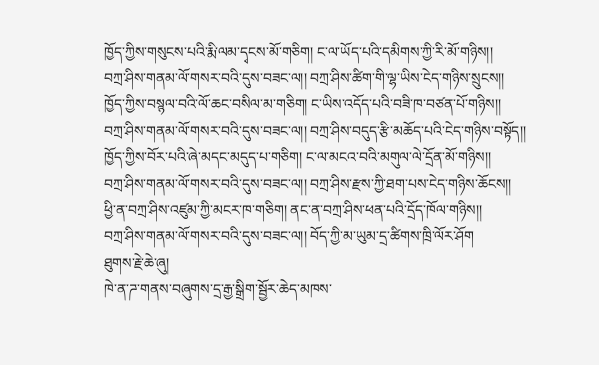ཁྱོད་ཀྱིས་གསུངས་པའི་རྨི་ལམ་དྭངས་མོ་གཅིག། ང་ལ་ཡོད་པའི་དམིགས་ཀྱི་རི་མོ་གཉིས།།
བཀྲ་ཤིས་གནམ་ལོ་གསར་བའི་དུས་བཟང་ལ།། བཀྲ་ཤིས་ཚིག་གི་ལྷ་ཡིས་ངེད་གཉིས་སྲུངས།།
ཁྱོད་ཀྱིས་བསྙལ་བའི་ལོ་ཆང་བསིལ་མ་གཅིག། ང་ཡིས་འདོད་པའི་བཟི་ཁ་བཙན་པོ་གཉིས།།
བཀྲ་ཤིས་གནམ་ལོ་གསར་བའི་དུས་བཟང་ལ།། བཀྲ་ཤིས་བདུད་རྩི་མཆོད་པའི་ངེད་གཉིས་བསྟོད།།
ཁྱོད་ཀྱིས་བོར་པའི་ཞེ་མདང་མདུད་པ་གཅིག། ང་ལ་མངའ་བའི་མགུལ་ལེ་དྲོན་མོ་གཉིས།།
བཀྲ་ཤིས་གནམ་ལོ་གསར་བའི་དུས་བཟང་ལ།། བཀྲ་ཤིས་རྫས་ཀྱི་ཐག་པས་ངེད་གཉིས་ཆོངས།།
ཕྱི་ན་བཀྲ་ཤིས་འཛུམ་ཀྱི་མངར་ཁ་གཅིག། ནང་ན་བཀྲ་ཤིས་ཕན་པའི་དྲོད་ཁོལ་གཉིས།།
བཀྲ་ཤིས་གནམ་ལོ་གསར་བའི་དུས་བཟང་ལ།། བོད་ཀྱི་མ་ཡུམ་དྲ་ཚིགས་ཁྲི་ལོར་ཤོག
ཐུགས་རྗེ་ཆེ་ཞུ།
ཁེ་ན་ཌ་གནས་བཞུགས་དྲ་རྒྱ་སྒྲིག་སྦྱོར་ཆེད་མཁས་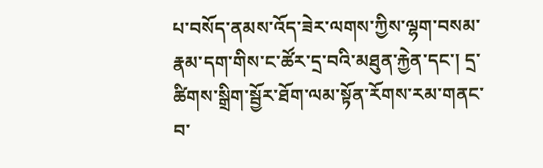པ་བསོད་ནམས་འོད་ཟེར་ལགས་ཀྱིས་ལྷག་བསམ་རྣམ་དག་གིས་ང་ཚོར་དྲ་བའི་མཐུན་རྐྱེན་དང་། དྲ་ཚིགས་སྒྲིག་སྦྱོར་ཐོག་ལམ་སྟོན་རོགས་རམ་གནང་བ་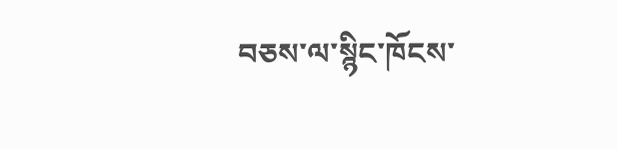བཅས་ལ་སྙིང་ཁོངས་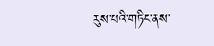རུས་པའི་གཏིང་ནས་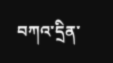བཀའ་དྲིན་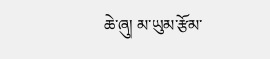ཆེ་ཞུ། མ་ཡུམ་རྩོམ་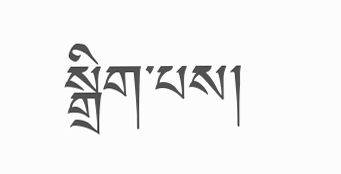སྒྲིག་པས།